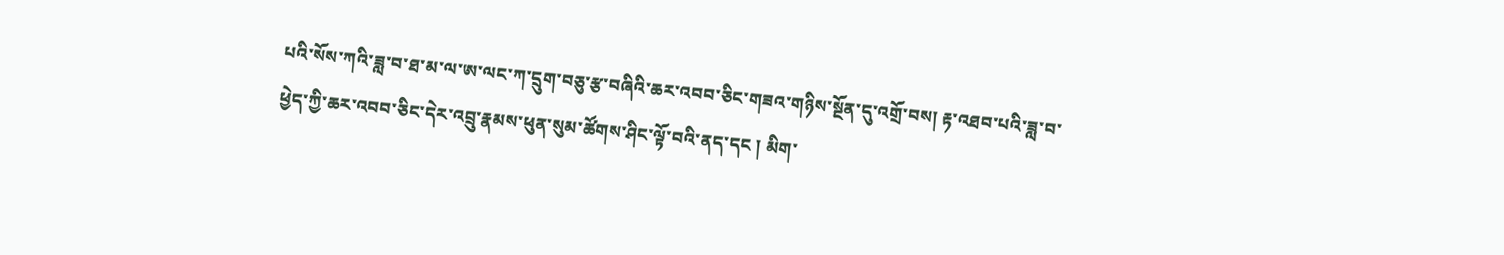པའི་སོས་ཀའི་ཟླ་བ་ཐ་མ་ལ་ཨ་ལང་ཀ་དྲུག་བཅུ་རྩ་བཞིའི་ཆར་འབབ་ཅིང་གཟའ་གཉིས་སྔོན་དུ་འགྲོ་བས། རྟ་འཐབ་པའི་ཟླ་བ་ཕྱེད་ཀྱི་ཆར་འབབ་ཅིང་དེར་འབྲུ་རྣམས་ཕུན་སུམ་ཚོགས་ཤིང་ལྟོ་བའི་ནད་དང ། མིག་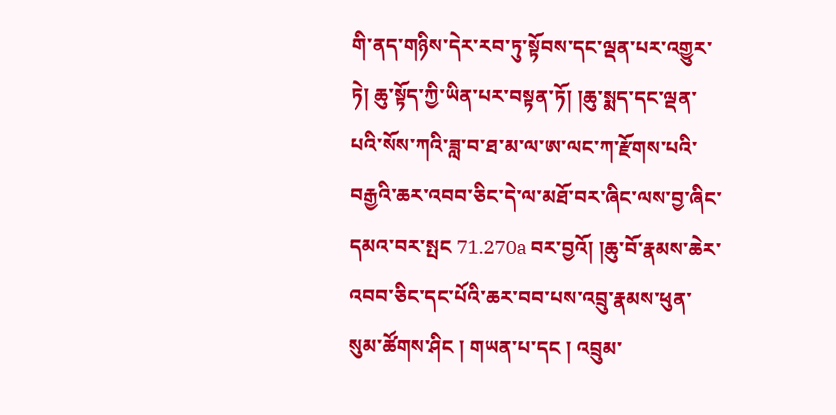གི་ནད་གཉིས་དེར་རབ་ཏུ་སྟོབས་དང་ལྡན་པར་འགྱུར་ཏེ། ཆུ་སྟོད་ཀྱི་ཡིན་པར་བསྟན་ཏོ། །ཆུ་སྨད་དང་ལྡན་པའི་སོས་ཀའི་ཟླ་བ་ཐ་མ་ལ་ཨ་ལང་ཀ་རྫོགས་པའི་བརྒྱའི་ཆར་འབབ་ཅིང་དེ་ལ་མཐོ་བར་ཞིང་ལས་བྱ་ཞིང་དམའ་བར་སྤང 71.270a བར་བྱའོ། །ཆུ་བོ་རྣམས་ཆེར་འབབ་ཅིང་དང་པོའི་ཆར་བབ་པས་འབྲུ་རྣམས་ཕུན་སུམ་ཚོགས་ཤིང ། གཡན་པ་དང ། འབྲུམ་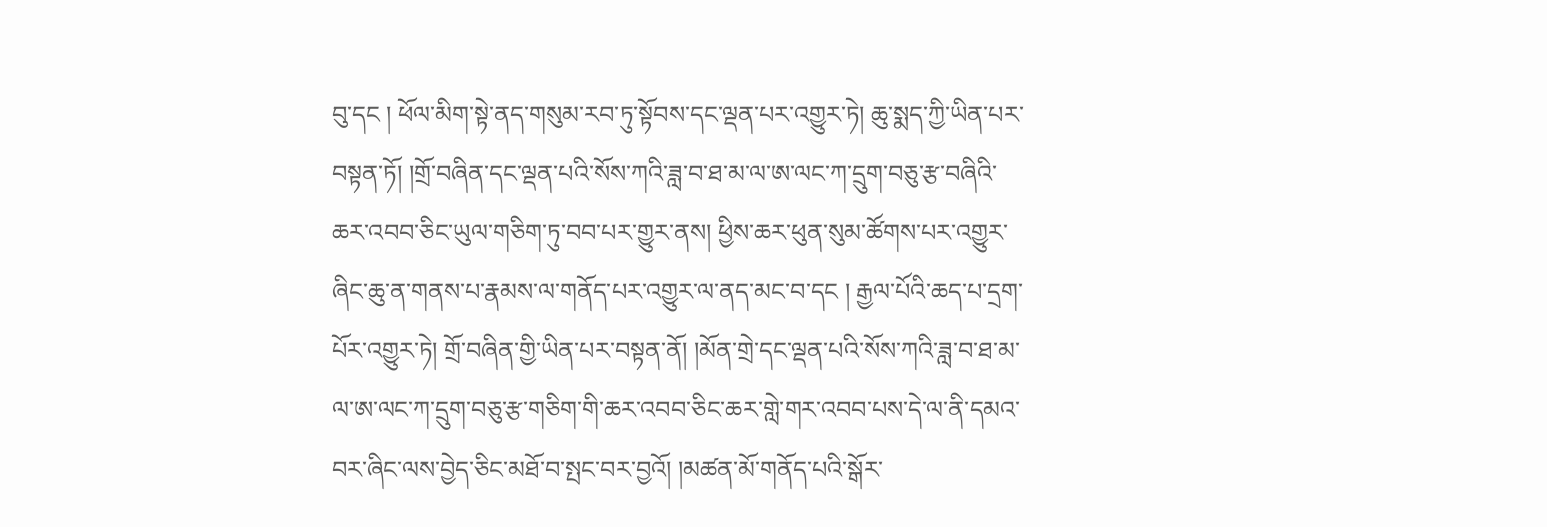བུ་དང ། ཕོལ་མིག་སྟེ་ནད་གསུམ་རབ་ཏུ་སྟོབས་དང་ལྡན་པར་འགྱུར་ཏེ། ཆུ་སྨད་ཀྱི་ཡིན་པར་བསྟན་ཏོ། །གྲོ་བཞིན་དང་ལྡན་པའི་སོས་ཀའི་ཟླ་བ་ཐ་མ་ལ་ཨ་ལང་ཀ་དྲུག་བཅུ་རྩ་བཞིའི་ཆར་འབབ་ཅིང་ཡུལ་གཅིག་ཏུ་བབ་པར་གྱུར་ནས། ཕྱིས་ཆར་ཕུན་སུམ་ཚོགས་པར་འགྱུར་ཞིང་ཆུ་ན་གནས་པ་རྣམས་ལ་གནོད་པར་འགྱུར་ལ་ནད་མང་བ་དང ། རྒྱལ་པོའི་ཆད་པ་དྲག་པོར་འགྱུར་ཏེ། གྲོ་བཞིན་གྱི་ཡིན་པར་བསྟན་ནོ། །མོན་གྲེ་དང་ལྡན་པའི་སོས་ཀའི་ཟླ་བ་ཐ་མ་ལ་ཨ་ལང་ཀ་དྲུག་བཅུ་རྩ་གཅིག་གི་ཆར་འབབ་ཅིང་ཆར་གླེ་གར་འབབ་པས་དེ་ལ་ནི་དམའ་བར་ཞིང་ལས་བྱེད་ཅིང་མཐོ་བ་སྤང་བར་བྱའོ། །མཚན་མོ་གནོད་པའི་སྒོར་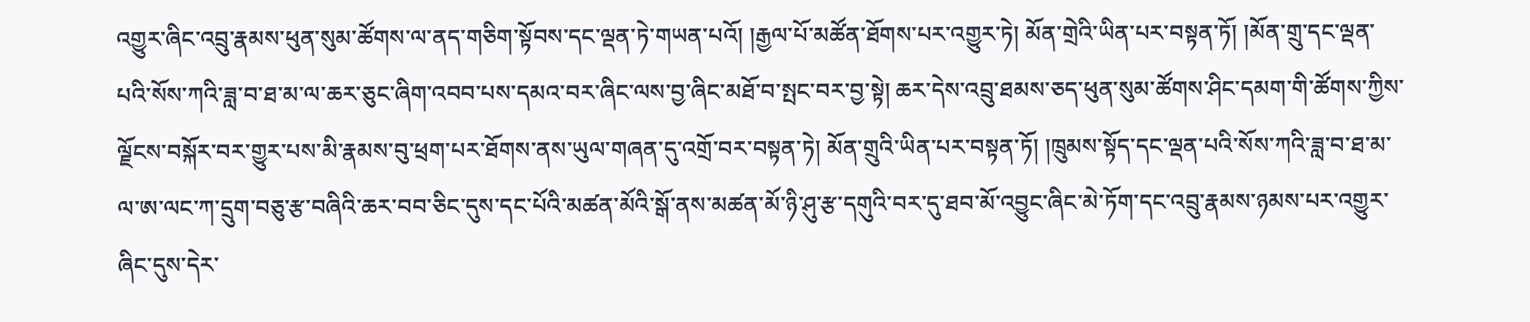འགྱུར་ཞིང་འབྲུ་རྣམས་ཕུན་སུམ་ཚོགས་ལ་ནད་གཅིག་སྟོབས་དང་ལྡན་ཏེ་གཡན་པའོ། །རྒྱལ་པོ་མཚོན་ཐོགས་པར་འགྱུར་ཏེ། མོན་གྲེའི་ཡིན་པར་བསྟན་ཏོ། །མོན་གྲུ་དང་ལྡན་པའི་སོས་ཀའི་ཟླ་བ་ཐ་མ་ལ་ཆར་ཅུང་ཞིག་འབབ་པས་དམའ་བར་ཞིང་ལས་བྱ་ཞིང་མཐོ་བ་སྤང་བར་བྱ་སྟེ། ཆར་དེས་འབྲུ་ཐམས་ཅད་ཕུན་སུམ་ཚོགས་ཤིང་དམག་གི་ཚོགས་ཀྱིས་ལྗོངས་བསྐོར་བར་གྱུར་པས་མི་རྣམས་བུ་ཕྲག་པར་ཐོགས་ནས་ཡུལ་གཞན་དུ་འགྲོ་བར་བསྟན་ཏེ། མོན་གྲུའི་ཡིན་པར་བསྟན་ཏོ། །ཁྲུམས་སྟོད་དང་ལྡན་པའི་སོས་ཀའི་ཟླ་བ་ཐ་མ་ལ་ཨ་ལང་ཀ་དྲུག་བཅུ་རྩ་བཞིའི་ཆར་བབ་ཅིང་དུས་དང་པོའི་མཚན་མོའི་སྒོ་ནས་མཚན་མོ་ཉི་ཤུ་རྩ་དགུའི་བར་དུ་ཐབ་མོ་འབྱུང་ཞིང་མེ་ཏོག་དང་འབྲུ་རྣམས་ཉམས་པར་འགྱུར་ཞིང་དུས་དེར་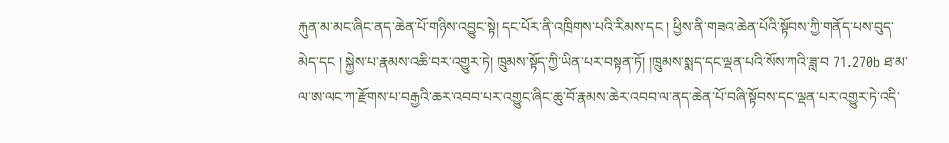རྐུན་མ་མང་ཞིང་ནད་ཆེན་པོ་གཉིས་འབྱུང་སྟེ། དང་པོར་ནི་འཁྲིགས་པའི་རིམས་དང ། ཕྱིས་ནི་གཟའ་ཆེན་པོའི་སྟོབས་ཀྱི་གནོད་པས་བུད་མེད་དང ། སྐྱེས་པ་རྣམས་འཆི་བར་འགྱུར་ཏེ། ཁྲུམས་སྟོད་ཀྱི་ཡིན་པར་བསྟན་ཏོ། །ཁྲུམས་སྨད་དང་ལྡན་པའི་སོས་ཀའི་ཟླ་བ 71.270b ཐ་མ་ལ་ཨ་ལང་ཀ་རྫོགས་པ་བརྒྱའི་ཆར་འབབ་པར་འགྱུང་ཞིང་ཆུ་བོ་རྣམས་ཆེར་འབབ་ལ་ནད་ཆེན་པོ་བཞི་སྟོབས་དང་ལྡན་པར་འགྱུར་ཏེ་འདི་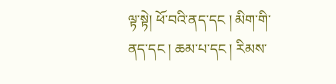ལྟ་སྟེ། ཕོ་བའི་ནད་དང ། མིག་གི་ནད་དང ། ཆམ་པ་དང ། རིམས་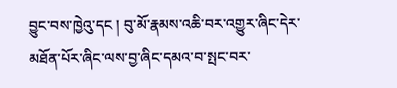བྱུང་བས་ཁྱེའུ་དང ། བུ་མོ་རྣམས་འཆི་བར་འགྱུར་ཞིང་དེར་མཐོན་པོར་ཞིང་ལས་བྱ་ཞིང་དམའ་བ་སྤང་བར་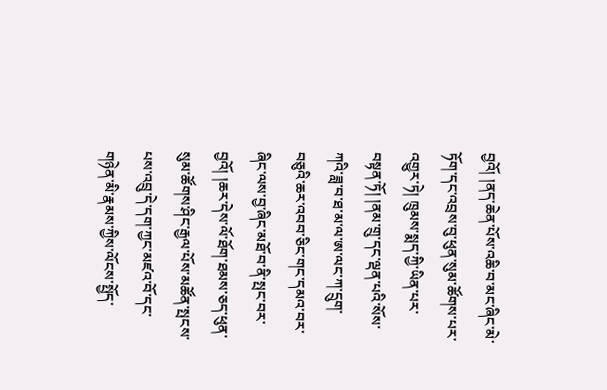བྱའོ། །ནད་ཆེན་པོས་འཆི་བ་མང་ཞིང་མེ་ཏོག་དང་འབྲས་བུ་ཕུན་སུམ་ཚོགས་པར་འགྱུར་ཏེ། ཁྲུམས་སྨད་ཀྱི་ཡིན་པར་བསྟན་ཏོ། །ནམ་གྲུ་དང་ལྡན་པའི་སོས་ཀའི་ཟླ་བ་ཐ་མ་ལ་ཨ་ལང་ཀ་དྲུག་བཅུའི་ཆར་འབབ་ཅིང་གང་དམའ་བར་ཞིང་ལས་བྱ་ཞིང་མཐོ་བ་ནི་སྤང་བར་བྱའོ། །ཆར་དེས་ལོ་ཐོག་ཐམས་ཅད་ཕུན་སུམ་ཚོགས་ཤིང་རྒྱལ་པོས་མཚོན་སྤངས་པས་འབྲུ་དེ་དག་ཀྱང་མཛའ་བོ་དང་གཉེན་མི་རྣམས་ཀྱིས་ལོངས་སྤྱོད་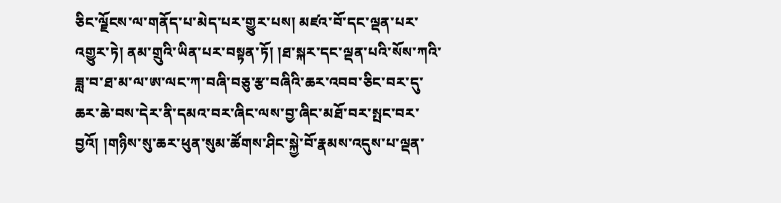ཅིང་ལྗོངས་ལ་གནོད་པ་མེད་པར་གྱུར་པས། མཛའ་བོ་དང་ལྡན་པར་འགྱུར་ཏེ། ནམ་གྲུའི་ཡིན་པར་བསྟན་ཏོ། །ཐ་སྐར་དང་ལྡན་པའི་སོས་ཀའི་ཟླ་བ་ཐ་མ་ལ་ཨ་ལང་ཀ་བཞི་བཅུ་རྩ་བཞིའི་ཆར་འབབ་ཅིང་བར་དུ་ཆར་ཆེ་བས་དེར་ནི་དམའ་བར་ཞིང་ལས་བྱ་ཞིང་མཐོ་བར་སྤང་བར་བྱའོ། །གཉིས་སུ་ཆར་ཕུན་སུམ་ཚོགས་ཤིང་སྐྱེ་བོ་རྣམས་འདུས་པ་ལྡན་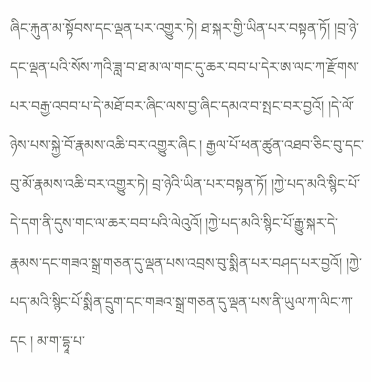ཞིང་རྐུན་མ་སྟོབས་དང་ལྡན་པར་འགྱུར་ཏེ། ཐ་སྐར་གྱི་ཡིན་པར་བསྟན་ཏོ། །བྲ་ཉེ་དང་ལྡན་པའི་སོས་ཀའི་ཟླ་བ་ཐ་མ་ལ་གང་དུ་ཆར་བབ་པ་དེར་ཨ་ལང་ཀ་རྫོགས་པར་བརྒྱ་འབབ་པ་དེ་མཐོ་བར་ཞིང་ལས་བྱ་ཞིང་དམའ་བ་སྤང་བར་བྱའོ། །དེ་ལོ་ཉེས་པས་སྐྱེ་བོ་རྣམས་འཆི་བར་འགྱུར་ཞིང ། རྒྱལ་པོ་ཕན་ཚུན་འཐབ་ཅིང་བུ་དང་བུ་མོ་རྣམས་འཆི་བར་འགྱུར་ཏེ། བྲ་ཉེའི་ཡིན་པར་བསྟན་ཏོ། །ཀྱེ་པད་མའི་སྙིང་པོ་དེ་དག་ནི་དུས་གང་ལ་ཆར་བབ་པའི་ལེའུའོ། །ཀྱེ་པད་མའི་སྙིང་པོ་རྒྱུ་སྐར་དེ་རྣམས་དང་གཟའ་སྒྲ་གཅན་དུ་ལྡན་པས་འབྲས་བུ་སྨིན་པར་བཤད་པར་བྱའོ། །ཀྱེ་པད་མའི་སྙིང་པོ་སྨིན་དྲུག་དང་གཟའ་སྒྲ་གཅན་དུ་ལྡན་པས་ནི་ཡུལ་ཀ་ལིང་ཀ་དང ། མ་ག་དྷཱ་པ་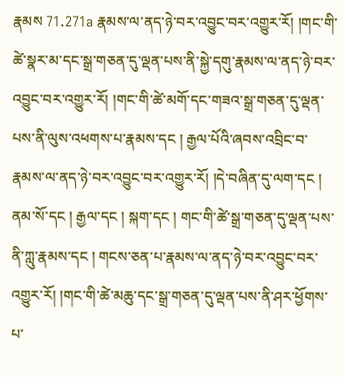རྣམས 71.271a རྣམས་ལ་ནད་ཉེ་བར་འབྱུང་བར་འགྱུར་རོ། །གང་གི་ཚེ་སྣར་མ་དང་སྒྲ་གཅན་དུ་ལྡན་པས་ནི་སྐྱེ་དགུ་རྣམས་ལ་ནད་ཉེ་བར་འབྱུང་བར་འགྱུར་རོ། །གང་གི་ཚེ་མགོ་དང་གཟའ་སྒྲ་གཅན་དུ་ལྡན་པས་ནི་ལུས་འཕགས་པ་རྣམས་དང ། རྒྱལ་པོའི་ཞབས་འབྲིང་བ་རྣམས་ལ་ནད་ཉེ་བར་འབྱུང་བར་འགྱུར་རོ། །དེ་བཞིན་དུ་ལག་དང ། ནམ་སོ་དང ། རྒྱལ་དང ། སྐག་དང ། གང་གི་ཚེ་སྒྲ་གཅན་དུ་ལྡན་པས་ནི་ཀླུ་རྣམས་དང ། གངས་ཅན་པ་རྣམས་ལ་ནད་ཉེ་བར་འབྱུང་བར་འགྱུར་རོ། །གང་གི་ཚེ་མཆུ་དང་སྒྲ་གཅན་དུ་ལྡན་པས་ནི་ཤར་ཕྱོགས་པ་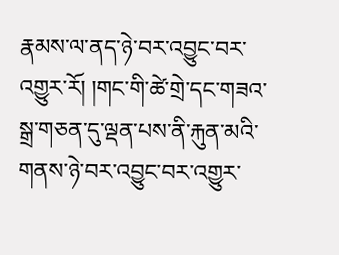རྣམས་ལ་ནད་ཉེ་བར་འབྱུང་བར་འགྱུར་རོ། །གང་གི་ཚེ་གྲེ་དང་གཟའ་སྒྲ་གཅན་དུ་ལྡན་པས་ནི་རྐུན་མའི་གནས་ཉེ་བར་འབྱུང་བར་འགྱུར་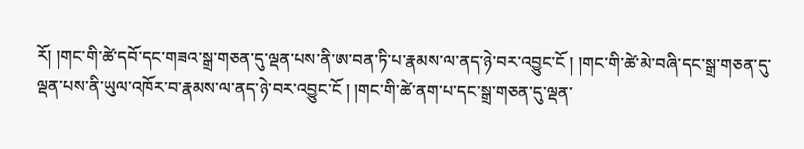རོ། །གང་གི་ཚེ་དབོ་དང་གཟའ་སྒྲ་གཅན་དུ་ལྡན་པས་ནི་ཨ་བན་ཏི་པ་རྣམས་ལ་ནད་ཉེ་བར་འབྱུང་ངོ ། །གང་གི་ཚེ་མེ་བཞི་དང་སྒྲ་གཅན་དུ་ལྡན་པས་ནི་ཡུལ་འཁོར་བ་རྣམས་ལ་ནད་ཉེ་བར་འབྱུང་ངོ ། །གང་གི་ཚེ་ནག་པ་དང་སྒྲ་གཅན་དུ་ལྡན་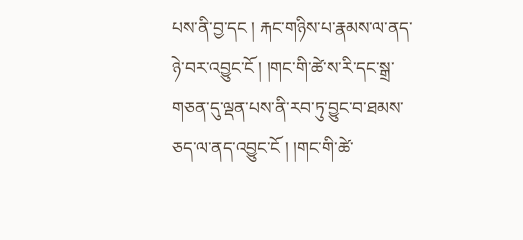པས་ནི་བྱ་དང ། རྐང་གཉིས་པ་རྣམས་ལ་ནད་ཉེ་བར་འབྱུང་ངོ ། །གང་གི་ཚེ་ས་རི་དང་སྒྲ་གཅན་དུ་ལྡན་པས་ནི་རབ་ཏུ་བྱུང་བ་ཐམས་ཅད་ལ་ནད་འབྱུང་ངོ ། །གང་གི་ཚེ་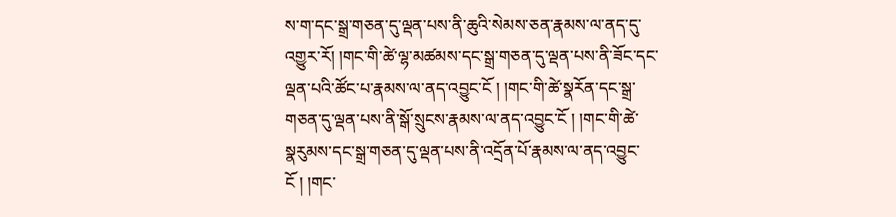ས་ག་དང་སྒྲ་གཅན་དུ་ལྡན་པས་ནི་ཆུའི་སེམས་ཅན་རྣམས་ལ་ནད་དུ་འགྱུར་རོ། །གང་གི་ཚེ་ལྷ་མཚམས་དང་སྒྲ་གཅན་དུ་ལྡན་པས་ནི་ཟོང་དང་ལྡན་པའི་ཚོང་པ་རྣམས་ལ་ནད་འབྱུང་ངོ ། །གང་གི་ཚེ་སྣརོན་དང་སྒྲ་གཅན་དུ་ལྡན་པས་ནི་སྒོ་སྲུངས་རྣམས་ལ་ནད་འབྱུང་ངོ ། །གང་གི་ཚེ་སྣརུམས་དང་སྒྲ་གཅན་དུ་ལྡན་པས་ནི་འདྲོན་པོ་རྣམས་ལ་ནད་འབྱུང་ངོ ། །གང་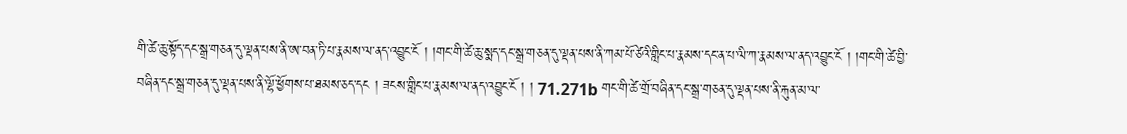གི་ཚེ་ཆུ་སྟོད་དང་སྒྲ་གཅན་དུ་ལྡན་པས་ནི་ཨ་བན་ཏི་པ་རྣམས་ལ་ནད་འབྱུང་ངོ ། །གང་གི་ཚེ་ཆུ་སྨད་དང་སྒྲ་གཅན་དུ་ལྡན་པས་ནི་ཀམ་པོ་ཙེའི་གླིང་པ་རྣམས་དང་ན་པ་ལི་ཀ་རྣམས་ལ་ནད་འབྱུང་ངོ ། །གང་གི་ཚེ་བྱི་བཞིན་དང་སྒྲ་གཅན་དུ་ལྡན་པས་ནི་ལྷོ་ཕྱོགས་པ་ཐམས་ཅད་དང ། ཟངས་གླིང་པ་རྣམས་ལ་ནད་འབྱུང་ངོ ། ། 71.271b གང་གི་ཚེ་གྲོ་བཞིན་དང་སྒྲ་གཅན་དུ་ལྡན་པས་ནི་རྐུན་མ་ལ་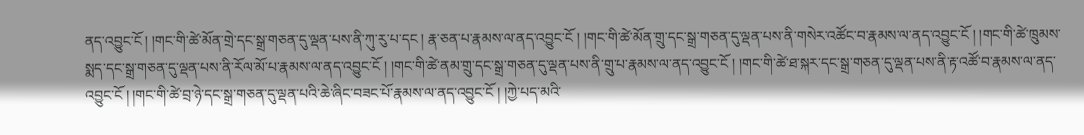ནད་འབྱུང་ངོ ། །གང་གི་ཚེ་མོན་གྲེ་དང་སྒྲ་གཅན་དུ་ལྡན་པས་ནི་ཀུ་རུ་པ་དང ། རྣ་ཅན་པ་རྣམས་ལ་ནད་འབྱུང་ངོ ། །གང་གི་ཚེ་མོན་གྲུ་དང་སྒྲ་གཅན་དུ་ལྡན་པས་ནི་གསེར་འཚོང་བ་རྣམས་ལ་ནད་འབྱུང་ངོ ། །གང་གི་ཚེ་ཁྲུམས་སྨད་དང་སྒྲ་གཅན་དུ་ལྡན་པས་ནི་རོལ་མོ་པ་རྣམས་ལ་ནད་འབྱུང་ངོ ། །གང་གི་ཚེ་ནམ་གྲུ་དང་སྒྲ་གཅན་དུ་ལྡན་པས་ནི་གྲུ་པ་རྣམས་ལ་ནད་འབྱུང་ངོ ། །གང་གི་ཚེ་ཐ་སྐར་དང་སྒྲ་གཅན་དུ་ལྡན་པས་ནི་རྟ་འཚོ་བ་རྣམས་ལ་ནད་འབྱུང་ངོ ། །གང་གི་ཚེ་བྲ་ཉེ་དང་སྒྲ་གཅན་དུ་ལྡན་པའི་ཆེ་ཞིང་བཟང་པོ་རྣམས་ལ་ནད་འབྱུང་ངོ ། །ཀྱེ་པད་མའི་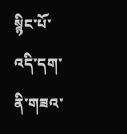སྙིང་པོ་འདི་དག་ནི་གཟའ་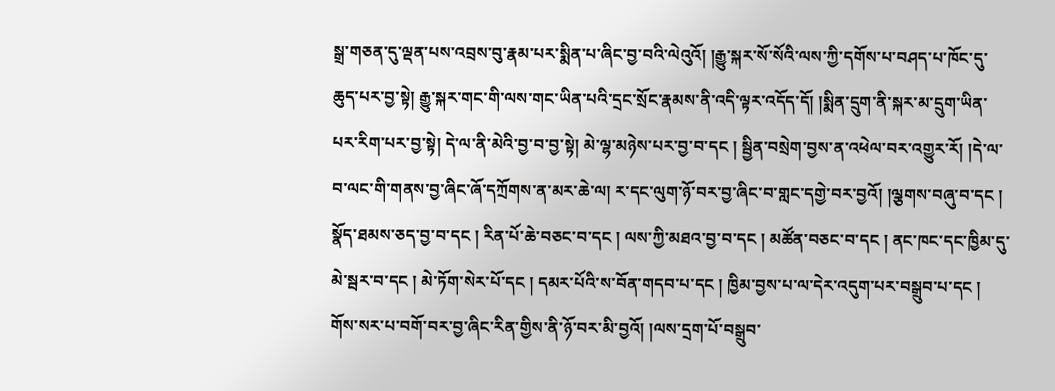སྒྲ་གཅན་དུ་ལྡན་པས་འབྲས་བུ་རྣམ་པར་སྨིན་པ་ཞིང་བྱ་བའི་ལེའུའོ། །རྒྱུ་སྐར་སོ་སོའི་ལས་ཀྱི་དགོས་པ་བཤད་པ་ཁོང་དུ་ཆུད་པར་བྱ་སྟེ། རྒྱུ་སྐར་གང་གི་ལས་གང་ཡིན་པའི་དྲང་སྲོང་རྣམས་ནི་འདི་ལྟར་འདོད་དོ། །སྨིན་དྲུག་ནི་སྐར་མ་དྲུག་ཡིན་པར་རིག་པར་བྱ་སྟེ། དེ་ལ་ནི་མེའི་བྱ་བ་བྱ་སྟེ། མེ་ལྷ་མཉེས་པར་བྱ་བ་དང ། སྦྱིན་བསྲེག་བྱས་ན་འཕེལ་བར་འགྱུར་རོ། །དེ་ལ་བ་ལང་གི་གནས་བྱ་ཞིང་ཞོ་དཀྲོགས་ན་མར་ཆེ་ལ། ར་དང་ལུག་ཉོ་བར་བྱ་ཞིང་བ་གླང་དགྱེ་བར་བྱའོ། །ལྕགས་བཞུ་བ་དང ། སྣོད་ཐམས་ཅད་བྱ་བ་དང ། རིན་པོ་ཆེ་བཅང་བ་དང ། ལས་ཀྱི་མཐའ་བྱ་བ་དང ། མཚོན་བཅང་བ་དང ། ནང་ཁང་དང་ཁྱིམ་དུ་མེ་སྦར་བ་དང ། མེ་ཏོག་སེར་པོ་དང ། དམར་པོའི་ས་བོན་གདབ་པ་དང ། ཁྱིམ་བྱས་པ་ལ་དེར་འདུག་པར་བསྒྲུབ་པ་དང ། གོས་སར་པ་བགོ་བར་བྱ་ཞིང་རིན་གྱིས་ནི་ཉོ་བར་མི་བྱའོ། །ལས་དྲག་པོ་བསྒྲུབ་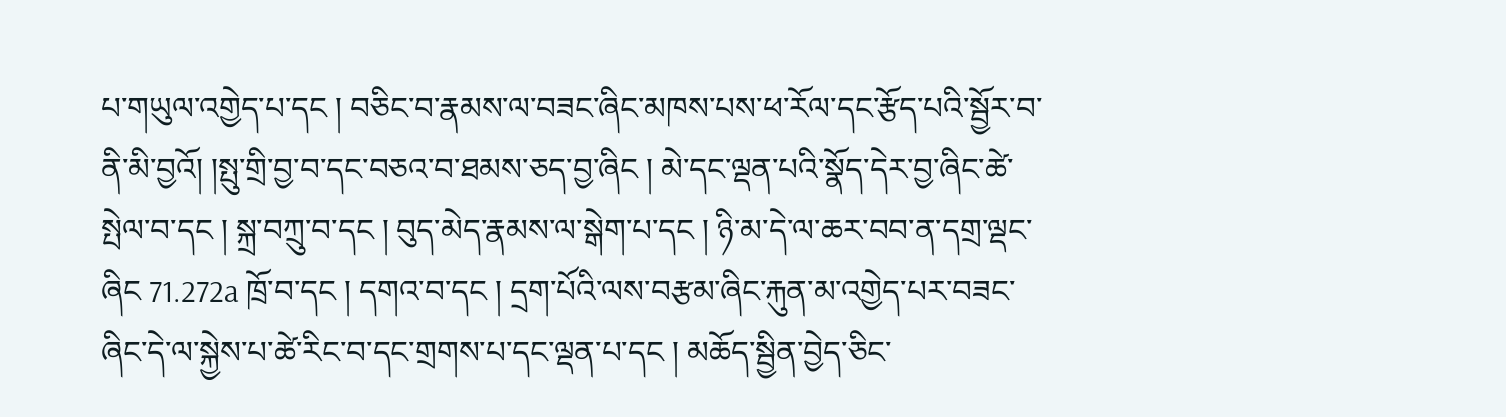པ་གཡུལ་འགྱེད་པ་དང ། བཅིང་བ་རྣམས་ལ་བཟང་ཞིང་མཁས་པས་ཕ་རོལ་དང་རྩོད་པའི་སྦྱོར་བ་ནི་མི་བྱའོ། །སྤུ་གྲི་བྱ་བ་དང་བཅའ་བ་ཐམས་ཅད་བྱ་ཞིང ། མེ་དང་ལྡན་པའི་སྣོད་དེར་བྱ་ཞིང་ཚེ་སྤེལ་བ་དང ། སྐྲ་བཀྲུ་བ་དང ། བུད་མེད་རྣམས་ལ་སྒེག་པ་དང ། ཉི་མ་དེ་ལ་ཆར་བབ་ན་དགྲ་ལྡང་ཞིང 71.272a ཁྲོ་བ་དང ། དགའ་བ་དང ། དྲག་པོའི་ལས་བརྩམ་ཞིང་རྐུན་མ་འགྱེད་པར་བཟང་ཞིང་དེ་ལ་སྐྱེས་པ་ཚེ་རིང་བ་དང་གྲགས་པ་དང་ལྡན་པ་དང ། མཆོད་སྦྱིན་བྱེད་ཅིང་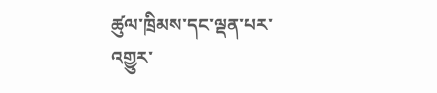ཚུལ་ཁྲིམས་དང་ལྡན་པར་འགྱུར་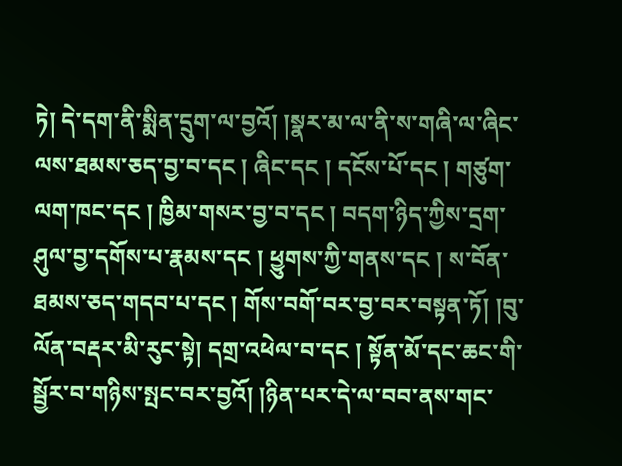ཏེ། དེ་དག་ནི་སྨིན་དྲུག་ལ་བྱའོ། །སྣར་མ་ལ་ནི་ས་གཞི་ལ་ཞིང་ལས་ཐམས་ཅད་བྱ་བ་དང ། ཞིང་དང ། དངོས་པོ་དང ། གཙུག་ལག་ཁང་དང ། ཁྱིམ་གསར་བྱ་བ་དང ། བདག་ཉིད་ཀྱིས་དྲག་ཤུལ་བྱ་དགོས་པ་རྣམས་དང ། ཕྱུགས་ཀྱི་གནས་དང ། ས་བོན་ཐམས་ཅད་གདབ་པ་དང ། གོས་བགོ་བར་བྱ་བར་བསྟན་ཏོ། །བུ་ལོན་བརྡར་མི་རུང་སྟེ། དགྲ་འཕེལ་བ་དང ། སྟོན་མོ་དང་ཆང་གི་སྦྱོར་བ་གཉིས་སྤང་བར་བྱའོ། །ཉིན་པར་དེ་ལ་བབ་ནས་གང་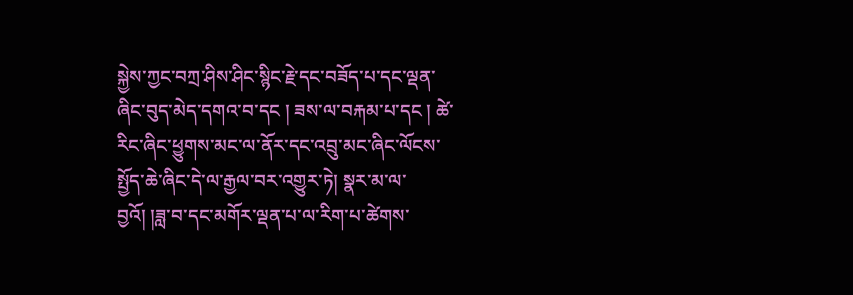སྐྱེས་ཀྱང་བཀྲ་ཤིས་ཤིང་སྙིང་རྗེ་དང་བཟོད་པ་དང་ལྡན་ཞིང་བུད་མེད་དགའ་བ་དང ། ཟས་ལ་བརྐམ་པ་དང ། ཚེ་རིང་ཞིང་ཕྱུགས་མང་ལ་ནོར་དང་འབྲུ་མང་ཞིང་ལོངས་སྤྱོད་ཆེ་ཞིང་དེ་ལ་རྒྱལ་བར་འགྱུར་ཏེ། སྣར་མ་ལ་བྱའོ། །ཟླ་བ་དང་མགོར་ལྡན་པ་ལ་རིག་པ་ཚེགས་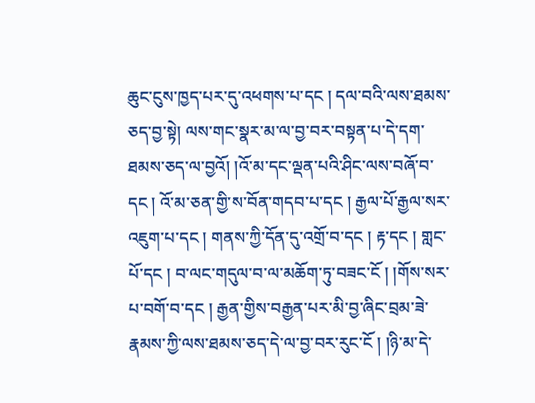ཆུང་ངུས་ཁྱད་པར་དུ་འཕགས་པ་དང ། དལ་བའི་ལས་ཐམས་ཅད་བྱ་སྟེ། ལས་གང་སྣར་མ་ལ་བྱ་བར་བསྟན་པ་དེ་དག་ཐམས་ཅད་ལ་བྱའོ། །འོ་མ་དང་ལྡན་པའི་ཤིང་ལས་བཞོ་བ་དང ། འོ་མ་ཅན་གྱི་ས་བོན་གདབ་པ་དང ། རྒྱལ་པོ་རྒྱལ་སར་འཇུག་པ་དང ། གནས་ཀྱི་དོན་དུ་འགྲོ་བ་དང ། རྟ་དང ། གླང་པོ་དང ། བ་ལང་གདུལ་བ་ལ་མཆོག་ཏུ་བཟང་ངོ ། །གོས་སར་པ་བགོ་བ་དང ། རྒྱན་གྱིས་བརྒྱན་པར་མི་བྱ་ཞིང་བྲམ་ཟེ་རྣམས་ཀྱི་ལས་ཐམས་ཅད་དེ་ལ་བྱ་བར་རུང་ངོ ། །ཉི་མ་དེ་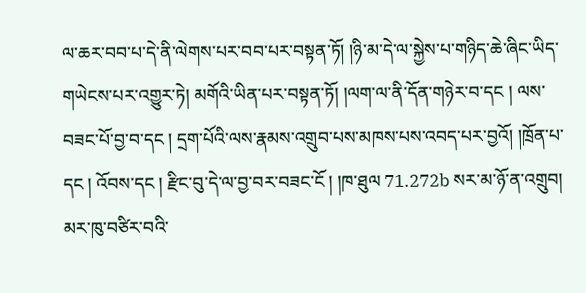ལ་ཆར་བབ་པ་དེ་ནི་ལེགས་པར་བབ་པར་བསྟན་ཏོ། །ཉི་མ་དེ་ལ་སྐྱེས་པ་གཉིད་ཆེ་ཞིང་ཡིད་གཡེངས་པར་འགྱུར་ཏེ། མགོའི་ཡིན་པར་བསྟན་ཏོ། །ལག་ལ་ནི་དོན་གཉེར་བ་དང ། ལས་བཟང་པོ་བྱ་བ་དང ། དྲག་པོའི་ལས་རྣམས་འགྲུབ་པས་མཁས་པས་འབད་པར་བྱའོ། །ཁྲོན་པ་དང ། འོབས་དང ། རྫིང་བུ་དེ་ལ་བྱ་བར་བཟང་ངོ ། །ཁ་ཐུལ 71.272b སར་མ་ཉོ་ན་འགྲུབ། མར་ཁུ་བཙིར་བའི་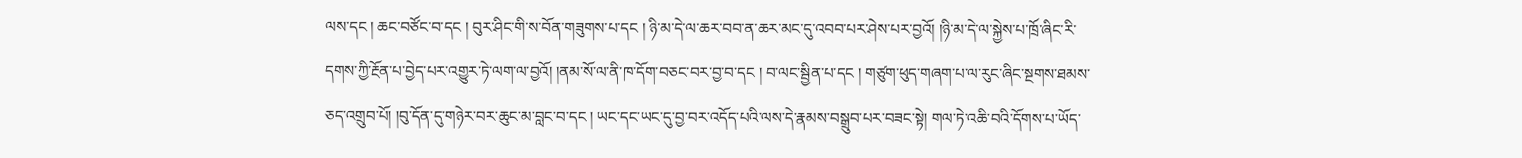ལས་དང ། ཆང་བཙོང་བ་དང ། བུར་ཤིང་གི་ས་བོན་གཟུགས་པ་དང ། ཉི་མ་དེ་ལ་ཆར་བབ་ན་ཆར་མང་དུ་འབབ་པར་ཤེས་པར་བྱའོ། །ཉི་མ་དེ་ལ་སྐྱེས་པ་ཁྲོ་ཞིང་རི་དགས་ཀྱི་རྔོན་པ་བྱེད་པར་འགྱུར་ཏེ་ལག་ལ་བྱའོ། །ནམ་སོ་ལ་ནི་ཁ་དོག་བཅང་བར་བྱ་བ་དང ། བ་ལང་སྦྱིན་པ་དང ། གཙུག་ཕུད་གཞག་པ་ལ་རུང་ཞིང་སྔགས་ཐམས་ཅད་འགྲུབ་པོ། །བུ་དོན་དུ་གཉེར་བར་ཆུང་མ་བླང་བ་དང ། ཡང་དང་ཡང་དུ་བྱ་བར་འདོད་པའི་ལས་དེ་རྣམས་བསྒྲུབ་པར་བཟང་སྟེ། གལ་ཏེ་འཆི་བའི་དོགས་པ་ཡོད་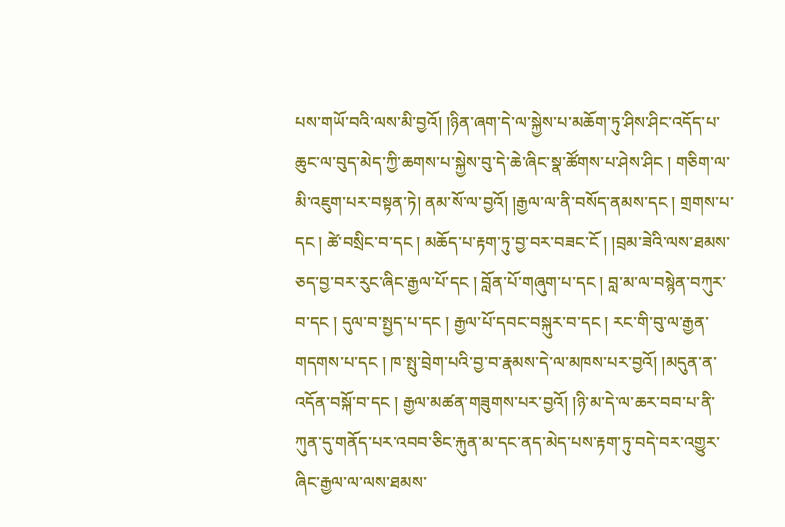པས་གཡོ་བའི་ལས་མི་བྱའོ། །ཉིན་ཞག་དེ་ལ་སྐྱེས་པ་མཆོག་ཏུ་ཤིས་ཤིང་འདོད་པ་ཆུང་ལ་བུད་མེད་ཀྱི་ཆགས་པ་སྐྱེས་བུ་དེ་ཆེ་ཞིང་སྣ་ཚོགས་པ་ཤེས་ཤིང ། གཅིག་ལ་མི་འཇུག་པར་བསྟན་ཏེ། ནམ་སོ་ལ་བྱའོ། །རྒྱལ་ལ་ནི་བསོད་ནམས་དང ། གྲགས་པ་དང ། ཚེ་བསྲིང་བ་དང ། མཆོད་པ་རྟག་ཏུ་བྱ་བར་བཟང་ངོ ། །བྲམ་ཟེའི་ལས་ཐམས་ཅད་བྱ་བར་རུང་ཞིང་རྒྱལ་པོ་དང ། བློན་པོ་གཞུག་པ་དང ། བླ་མ་ལ་བསྙེན་བཀུར་བ་དང ། དུལ་བ་སྤྱད་པ་དང ། རྒྱལ་པོ་དབང་བསྐུར་བ་དང ། རང་གི་བུ་ལ་རྒྱན་གདགས་པ་དང ། ཁ་སྤུ་བྲེག་པའི་བྱ་བ་རྣམས་དེ་ལ་མཁས་པར་བྱའོ། །མདུན་ན་འདོན་བསྐོ་བ་དང ། རྒྱལ་མཚན་གཟུགས་པར་བྱའོ། །ཉི་མ་དེ་ལ་ཆར་བབ་པ་ནི་ཀུན་དུ་གནོད་པར་འབབ་ཅིང་རྐུན་མ་དང་ནད་མེད་པས་རྟག་ཏུ་བདེ་བར་འགྱུར་ཞིང་རྒྱལ་ལ་ལས་ཐམས་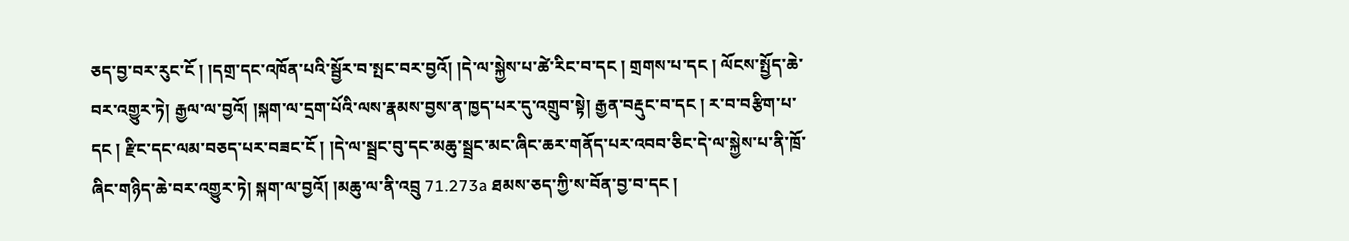ཅད་བྱ་བར་རུང་ངོ ། །དགྲ་དང་འཁོན་པའི་སྦྱོར་བ་སྤང་བར་བྱའོ། །དེ་ལ་སྐྱེས་པ་ཚེ་རིང་བ་དང ། གྲགས་པ་དང ། ལོངས་སྤྱོད་ཆེ་བར་འགྱུར་ཏེ། རྒྱལ་ལ་བྱའོ། །སྐག་ལ་དྲག་པོའི་ལས་རྣམས་བྱས་ན་ཁྱད་པར་དུ་འགྲུབ་སྟེ། རྒྱན་བརྡུང་བ་དང ། ར་བ་བརྩིག་པ་དང ། རྫིང་དང་ལམ་བཅད་པར་བཟང་ངོ ། །དེ་ལ་སྦྲང་བུ་དང་མཆུ་སྦྲང་མང་ཞིང་ཆར་གནོད་པར་འབབ་ཅིང་དེ་ལ་སྐྱེས་པ་ནི་ཁྲོ་ཞིང་གཉིད་ཆེ་བར་འགྱུར་ཏེ། སྐག་ལ་བྱའོ། །མཆུ་ལ་ནི་འབྲུ 71.273a ཐམས་ཅད་ཀྱི་ས་བོན་བྱ་བ་དང །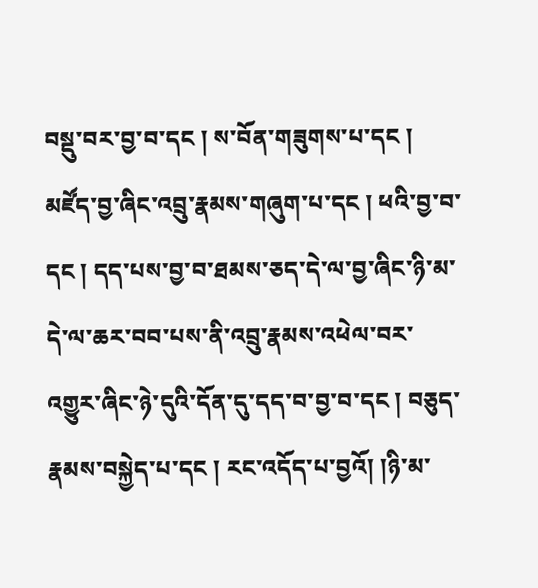བསྡུ་བར་བྱ་བ་དང ། ས་བོན་གཟུགས་པ་དང ། མཛོད་བྱ་ཞིང་འབྲུ་རྣམས་གཞུག་པ་དང ། ཕའི་བྱ་བ་དང ། དད་པས་བྱ་བ་ཐམས་ཅད་དེ་ལ་བྱ་ཞིང་ཉི་མ་དེ་ལ་ཆར་བབ་པས་ནི་འབྲུ་རྣམས་འཕེལ་བར་འགྱུར་ཞིང་ཉེ་དུའི་དོན་དུ་དད་བ་བྱ་བ་དང ། བཅུད་རྣམས་བསྐྱེད་པ་དང ། རང་འདོད་པ་བྱའོ། །ཉི་མ་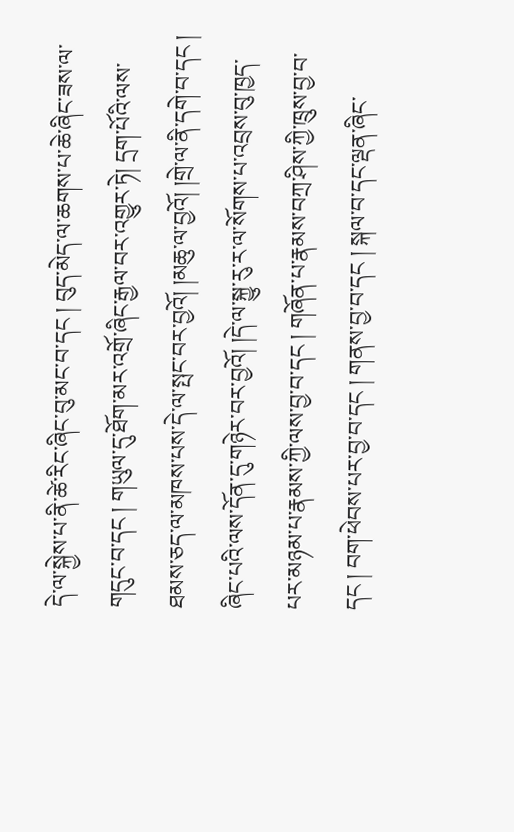དེ་ལ་སྐྱེས་པ་ནི་ཚེ་རིང་ཞིང་བུ་མང་བ་དང ། བུད་མེད་ལ་ཆགས་པ་ཆེ་ཞིང་ཟས་ལ་གདུང་བ་དང ། གཡུལ་དུ་ཐོག་མར་འགྲོ་ཞིང་རྒྱལ་བར་འགྱུར་ཏེ། དྲག་པོའི་ལས་ཐམས་ཅད་ལ་མཁས་པས་དེ་ལ་སྤང་བར་བྱའོ། །མཆུ་ལ་བྱའོ། །གྲེ་ལ་ནི་དགེ་བ་དང ། ཞིང་པའི་ལས་དོན་དུ་གཉེར་བར་བྱའོ། །དེ་ལ་སྐྱུ་རུ་ར་ལ་སོགས་པ་འབྲས་བུ་ཁྱད་པར་མཉམ་པ་རྣམས་ཀྱི་ལས་བྱ་བ་དང ། གཞོན་པ་རྣམས་བཀྲ་ཤིས་ཀྱི་ཁྲུས་བྱ་བ་དང ། བག་ཕེབས་པར་བྱ་བ་དང ། གནས་བྱ་བ་དང ། སྐལ་བ་དང་ལྡན་ཞིང་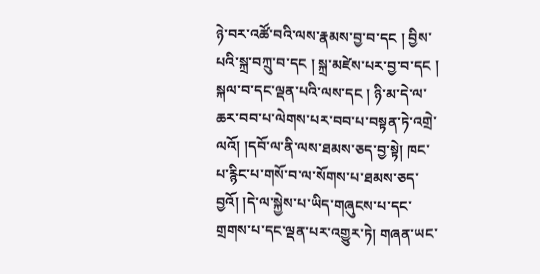ཉེ་བར་འཚོ་བའི་ལས་རྣམས་བྱ་བ་དང ། བྱིས་པའི་སྐྲ་བཀྲུ་བ་དང ། སྐྲ་མཛེས་པར་བྱ་བ་དང ། སྐལ་བ་དང་ལྡན་པའི་ལས་དང ། ཉི་མ་དེ་ལ་ཆར་བབ་པ་ལེགས་པར་བབ་པ་བསྟན་ཏེ་འགྲེ་ལའོ། །དབོ་ལ་ནི་ལས་ཐམས་ཅད་བྱ་སྟེ། ཁང་པ་རྙིང་པ་གསོ་བ་ལ་སོགས་པ་ཐམས་ཅད་བྱའོ། །དེ་ལ་སྐྱེས་པ་ཡིད་གཞུངས་པ་དང་གྲགས་པ་དང་ལྡན་པར་འགྱུར་ཏེ། གཞན་ཡང་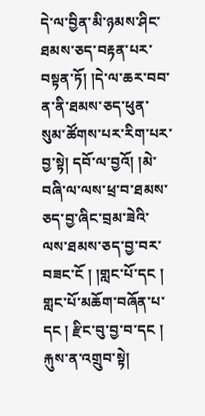དེ་ལ་བྱིན་མི་ཉམས་ཤིང་ཐམས་ཅད་བརྟན་པར་བསྟན་ཏོ། །དེ་ལ་ཆར་བབ་ན་ནི་ཐམས་ཅད་ཕུན་སུམ་ཚོགས་པར་རིག་པར་བྱ་སྟེ། དབོ་ལ་བྱའོ། །མེ་བཞི་ལ་ལས་ཕྲ་བ་ཐམས་ཅད་བྱ་ཞིང་བྲམ་ཟེའི་ལས་ཐམས་ཅད་བྱ་བར་བཟང་ངོ ། །གླང་པོ་དང ། གླང་པོ་མཆོག་བཞོན་པ་དང ། རྫིང་བུ་བྱ་བ་དང ། རྐུས་ན་འགྲུབ་སྟེ།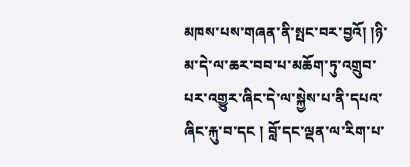མཁས་པས་གཞན་ནི་སྤང་བར་བྱའོ། །ཉི་མ་དེ་ལ་ཆར་བབ་པ་མཆོག་ཏུ་འགྲུབ་པར་འགྱུར་ཞིང་དེ་ལ་སྐྱེས་པ་ནི་དཔའ་ཞིང་རྐུ་བ་དང ། བློ་དང་ལྡན་ལ་རིག་པ་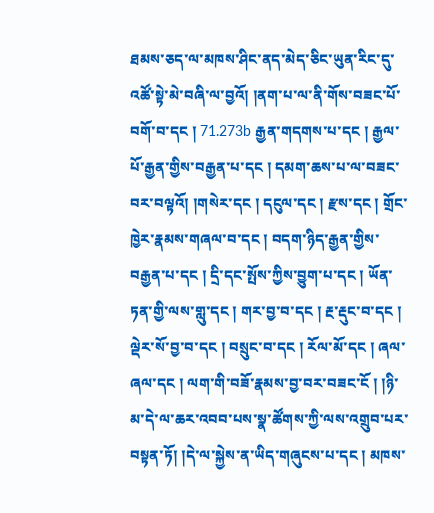ཐམས་ཅད་ལ་མཁས་ཤིང་ནད་མེད་ཅིང་ཡུན་རིང་དུ་འཚོ་སྟེ་མེ་བཞི་ལ་བྱའོ། །ནག་པ་ལ་ནི་གོས་བཟང་པོ་བགོ་བ་དང ། 71.273b རྒྱན་གདགས་པ་དང ། རྒྱལ་པོ་རྒྱན་གྱིས་བརྒྱན་པ་དང ། དམག་ཆས་པ་ལ་བཟང་བར་བལྟའོ། །གསེར་དང ། དངུལ་དང ། རྫས་དང ། གྲོང་ཁྱེར་རྣམས་གཞལ་བ་དང ། བདག་ཉིད་རྒྱན་གྱིས་བརྒྱན་པ་དང ། དྲི་དང་སྤོས་ཀྱིས་བྱུག་པ་དང ། ཡོན་ཏན་གྱི་ལས་གླུ་དང ། གར་བྱ་བ་དང ། རྔ་རྡུང་བ་དང ། ལྡེར་སོ་བྱ་བ་དང ། བསྲུང་བ་དང ། རོལ་མོ་དང ། ཞལ་ཞལ་དང ། ལག་གི་བཟོ་རྣམས་བྱ་བར་བཟང་ངོ ། །ཉི་མ་དེ་ལ་ཆར་འབབ་པས་སྣ་ཚོགས་ཀྱི་ལས་འགྲུབ་པར་བསྟན་ཏོ། །དེ་ལ་སྐྱེས་ན་ཡིད་གཞུངས་པ་དང ། མཁས་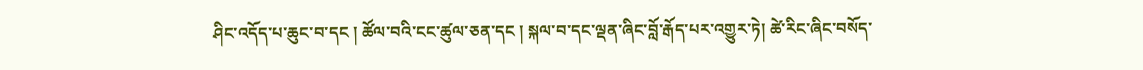ཤིང་འདོད་པ་ཆུང་བ་དང ། ཚོལ་བའི་ངང་ཚུལ་ཅན་དང ། སྐལ་བ་དང་ལྡན་ཞིང་བློ་རྒོད་པར་འགྱུར་ཏེ། ཚེ་རིང་ཞིང་བསོད་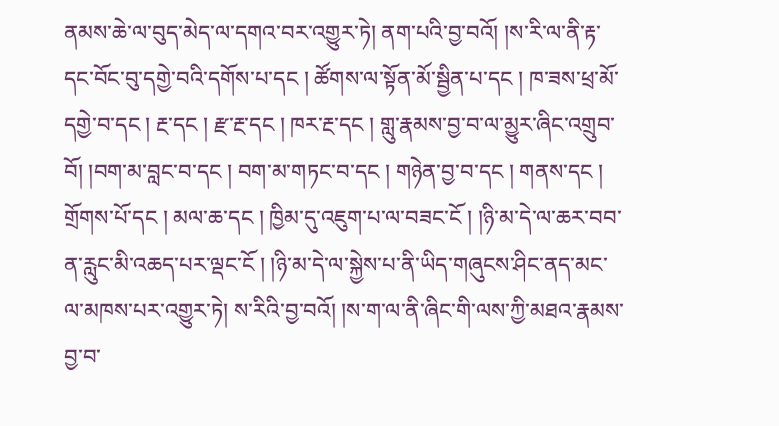ནམས་ཆེ་ལ་བུད་མེད་ལ་དགའ་བར་འགྱུར་ཏེ། ནག་པའི་བྱ་བའོ། །ས་རི་ལ་ནི་རྟ་དང་བོང་བུ་དགྱེ་བའི་དགོས་པ་དང ། ཚོགས་ལ་སྟོན་མོ་སྦྱིན་པ་དང ། ཁ་ཟས་ཕྲ་མོ་དགྱེ་བ་དང ། རྔ་དང ། རྫ་རྔ་དང ། ཁར་རྔ་དང ། གླུ་རྣམས་བྱ་བ་ལ་མྱུར་ཞིང་འགྲུབ་བོ། །བག་མ་བླང་བ་དང ། བག་མ་གཏང་བ་དང ། གཉེན་བྱ་བ་དང ། གནས་དང ། གྲོགས་པོ་དང ། མལ་ཆ་དང ། ཁྱིམ་དུ་འཇུག་པ་ལ་བཟང་ངོ ། །ཉི་མ་དེ་ལ་ཆར་བབ་ན་རླུང་མི་འཆད་པར་ལྡང་ངོ ། །ཉི་མ་དེ་ལ་སྐྱེས་པ་ནི་ཡིད་གཞུངས་ཤིང་ནད་མང་ལ་མཁས་པར་འགྱུར་ཏེ། ས་རིའི་བྱ་བའོ། །ས་ག་ལ་ནི་ཞིང་གི་ལས་ཀྱི་མཐའ་རྣམས་བྱ་བ་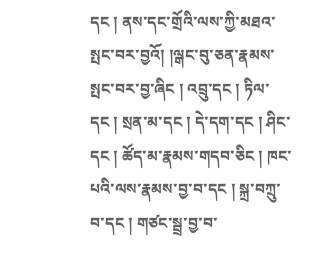དང ། ནས་དང་གྲོའི་ལས་ཀྱི་མཐའ་སྤང་བར་བྱའོ། །ལྒང་བུ་ཅན་རྣམས་སྤང་བར་བྱ་ཞིང ། འབྲུ་དང ། ཏིལ་དང ། སྲན་མ་དང ། དེ་དག་དང ། ཤིང་དང ། ཚོད་མ་རྣམས་གདབ་ཅིང ། ཁང་པའི་ལས་རྣམས་བྱ་བ་དང ། སྐྲ་བཀྲུ་བ་དང ། གཙང་སྦྲ་བྱ་བ་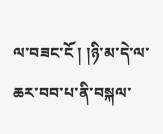ལ་བཟང་ངོ ། །ཉི་མ་དེ་ལ་ཆར་བབ་པ་ནི་བསྐལ་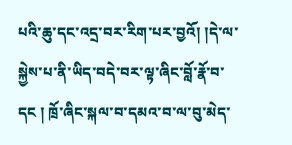པའི་ཆུ་དང་འདྲ་བར་རིག་པར་བྱའོ། །དེ་ལ་སྐྱེས་པ་ནི་ཡིད་བདེ་བར་ལྟ་ཞིང་བློ་རྣོ་བ་དང ། ཁྲོ་ཞིང་སྐལ་བ་དམའ་བ་ལ་བུ་མེད་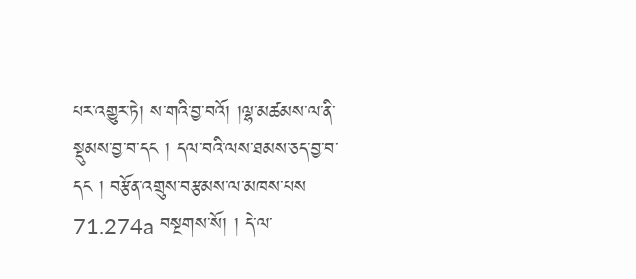པར་འགྱུར་ཏེ། ས་གའི་བྱ་བའོ། །ལྷ་མཚམས་ལ་ནི་སྡུམས་བྱ་བ་དང ། དལ་བའི་ལས་ཐམས་ཅད་བྱ་བ་དང ། བརྩོན་འགྲུས་བརྩམས་ལ་མཁས་པས 71.274a བསྔགས་སོ། ། དེ་ལ་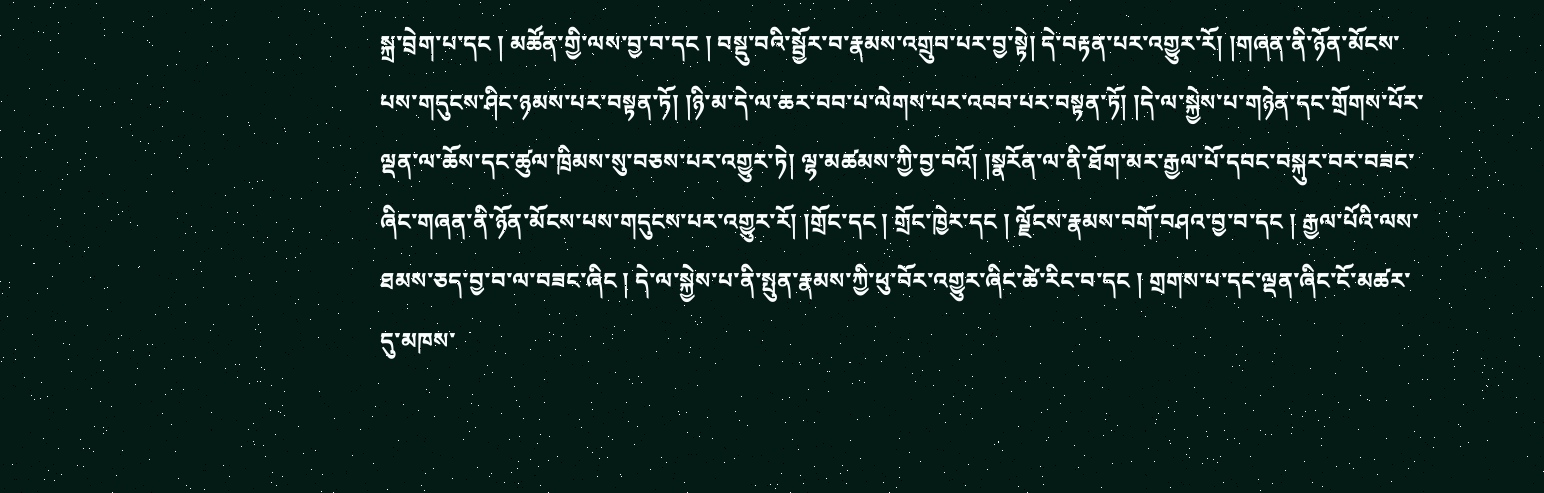སྐྲ་བྲེག་པ་དང ། མཚོན་གྱི་ལས་བྱ་བ་དང ། བསྡུ་བའི་སྦྱོར་བ་རྣམས་འགྲུབ་པར་བྱ་སྟེ། དེ་བརྟན་པར་འགྱུར་རོ། །གཞན་ནི་ཉོན་མོངས་པས་གདུངས་ཤིང་ཉམས་པར་བསྟན་ཏོ། །ཉི་མ་དེ་ལ་ཆར་བབ་པ་ལེགས་པར་འབབ་པར་བསྟན་ཏོ། །དེ་ལ་སྐྱེས་པ་གཉེན་དང་གྲོགས་པོར་ལྡན་ལ་ཆོས་དང་ཚུལ་ཁྲིམས་སུ་བཅས་པར་འགྱུར་ཏེ། ལྷ་མཚམས་ཀྱི་བྱ་བའོ། །སྣརོན་ལ་ནི་ཐོག་མར་རྒྱལ་པོ་དབང་བསྐུར་བར་བཟང་ཞིང་གཞན་ནི་ཉོན་མོངས་པས་གདུངས་པར་འགྱུར་རོ། །གྲོང་དང ། གྲོང་ཁྱེར་དང ། ལྗོངས་རྣམས་བགོ་བཤའ་བྱ་བ་དང ། རྒྱལ་པོའི་ལས་ཐམས་ཅད་བྱ་བ་ལ་བཟང་ཞིང ། དེ་ལ་སྐྱེས་པ་ནི་སྤུན་རྣམས་ཀྱི་ཕུ་བོར་འགྱུར་ཞིང་ཚེ་རིང་བ་དང ། གྲགས་པ་དང་ལྡན་ཞིང་ངོ་མཚར་དུ་མཁས་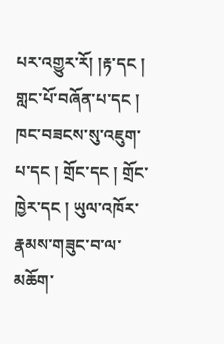པར་འགྱུར་རོ། །རྟ་དང ། གླང་པོ་བཞོན་པ་དང ། ཁང་བཟངས་སུ་འཇུག་པ་དང ། གྲོང་དང ། གྲོང་ཁྱེར་དང ། ཡུལ་འཁོར་རྣམས་གཟུང་བ་ལ་མཆོག་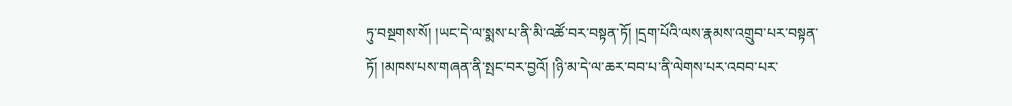ཏུ་བསྔགས་སོ། །ཡང་དེ་ལ་སྨས་པ་ནི་མི་འཚོ་བར་བསྟན་ཏོ། །དྲག་པོའི་ལས་རྣམས་འགྲུབ་པར་བསྟན་ཏོ། །མཁས་པས་གཞན་ནི་སྤང་བར་བྱའོ། །ཉི་མ་དེ་ལ་ཆར་བབ་པ་ནི་ལེགས་པར་འབབ་པར་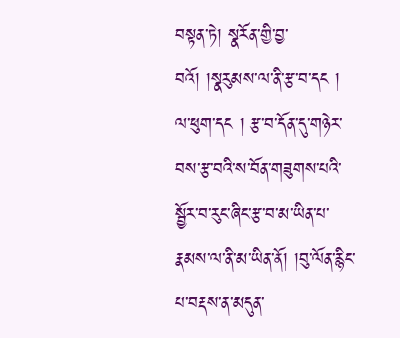བསྟན་ཏེ། སྣརོན་གྱི་བྱ་བའོ། །སྣརུམས་ལ་ནི་རྩ་བ་དང ། ལ་ཕུག་དང ། རྩ་བ་དོན་དུ་གཉེར་བས་རྩ་བའི་ས་བོན་གཟུགས་པའི་སྦྱོར་བ་རུང་ཞིང་རྩ་བ་མ་ཡིན་པ་རྣམས་ལ་ནི་མ་ཡིན་ནོ། །བུ་ལོན་རྙིང་པ་བརྡས་ན་མདུན་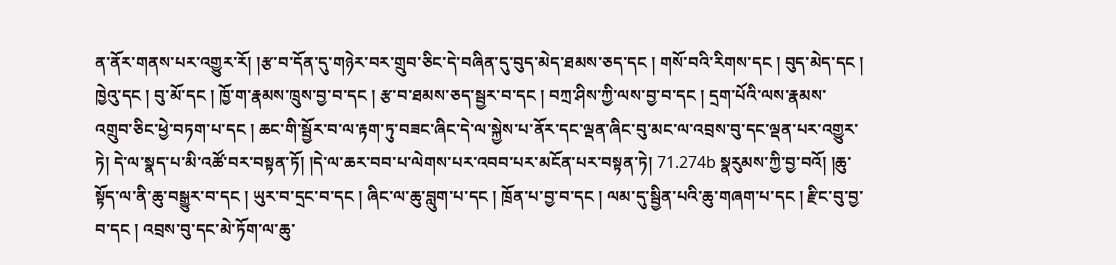ན་ནོར་གནས་པར་འགྱུར་རོ། །རྩ་བ་དོན་དུ་གཉེར་བར་གྲུབ་ཅིང་དེ་བཞིན་དུ་བུད་མེད་ཐམས་ཅད་དང ། གསོ་བའི་རིགས་དང ། བུད་མེད་དང ། ཁྱེའུ་དང ། བུ་མོ་དང ། ཁྱོ་ག་རྣམས་ཁྲུས་བྱ་བ་དང ། རྩ་བ་ཐམས་ཅད་སྦྱར་བ་དང ། བཀྲ་ཤིས་ཀྱི་ལས་བྱ་བ་དང ། དྲག་པོའི་ལས་རྣམས་འགྲུབ་ཅིང་ཕྱེ་བཏག་པ་དང ། ཆང་གི་སྦྱོར་བ་ལ་རྟག་ཏུ་བཟང་ཞིང་དེ་ལ་སྐྱེས་པ་ནོར་དང་ལྡན་ཞིང་བུ་མང་ལ་འབྲས་བུ་དང་ལྡན་པར་འགྱུར་ཏེ། དེ་ལ་སྣད་པ་མི་འཚོ་བར་བསྟན་ཏོ། །དེ་ལ་ཆར་བབ་པ་ལེགས་པར་འབབ་པར་མངོན་པར་བསྟན་ཏེ། 71.274b སྣརུམས་ཀྱི་བྱ་བའོ། །ཆུ་སྟོད་ལ་ནི་ཆུ་བསྒྱུར་བ་དང ། ཡུར་བ་དྲང་བ་དང ། ཞིང་ལ་ཆུ་བླུག་པ་དང ། ཁྲོན་པ་བྱ་བ་དང ། ལམ་དུ་སྦྱིན་པའི་ཆུ་གཞག་པ་དང ། རྫིང་བུ་བྱ་བ་དང ། འབྲས་བུ་དང་མེ་ཏོག་ལ་ཆུ་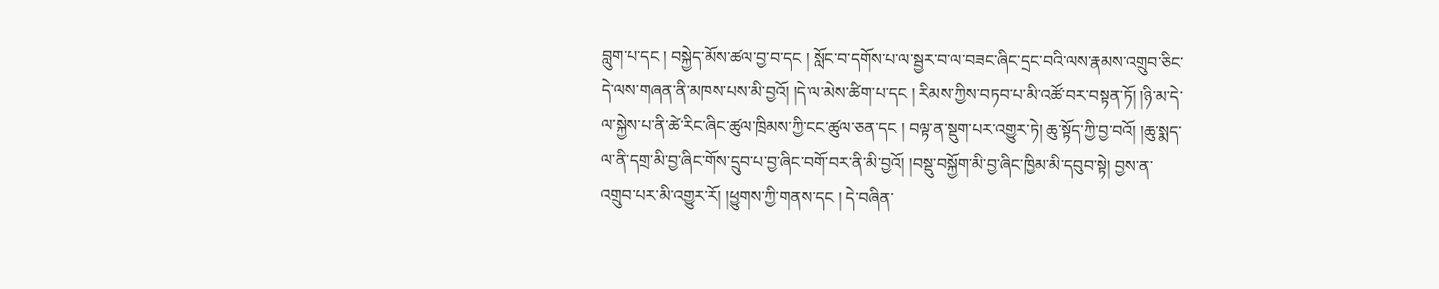བླུག་པ་དང ། བསྐྱེད་མོས་ཚལ་བྱ་བ་དང ། སློང་བ་དགོས་པ་ལ་སྦྱར་བ་ལ་བཟང་ཞིང་དྲང་བའི་ལས་རྣམས་འགྲུབ་ཅིང་དེ་ལས་གཞན་ནི་མཁས་པས་མི་བྱའོ། །དེ་ལ་མེས་ཚིག་པ་དང ། རིམས་ཀྱིས་བཏབ་པ་མི་འཚོ་བར་བསྟན་ཏོ། །ཉི་མ་དེ་ལ་སྐྱེས་པ་ནི་ཚེ་རིང་ཞིང་ཚུལ་ཁྲིམས་ཀྱི་ངང་ཚུལ་ཅན་དང ། བལྟ་ན་སྡུག་པར་འགྱུར་ཏེ། ཆུ་སྟོད་ཀྱི་བྱ་བའོ། །ཆུ་སྨད་ལ་ནི་དགྲ་མི་བྱ་ཞིང་གོས་དྲུབ་པ་བྱ་ཞིང་བགོ་བར་ནི་མི་བྱའོ། །བསྡུ་བསྐྱོག་མི་བྱ་ཞིང་ཁྱིམ་མི་དབུབ་སྟེ། བྱས་ན་འགྲུབ་པར་མི་འགྱུར་རོ། །ཕྱུགས་ཀྱི་གནས་དང ། དེ་བཞིན་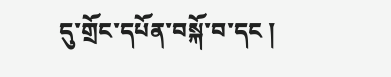དུ་གྲོང་དཔོན་བསྐོ་བ་དང །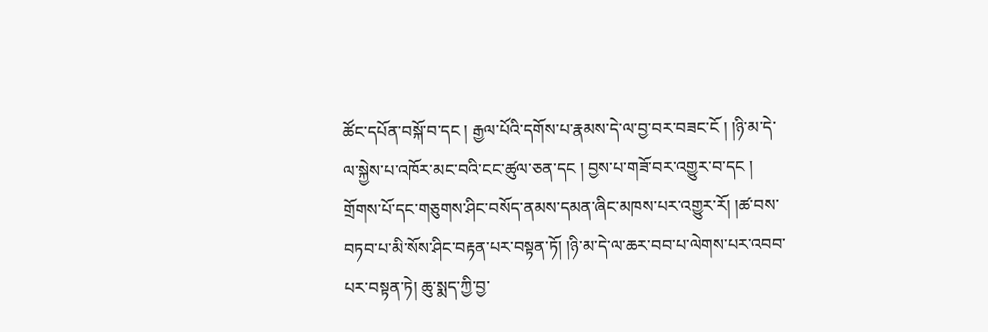ཚོང་དཔོན་བསྐོ་བ་དང ། རྒྱལ་པོའི་དགོས་པ་རྣམས་དེ་ལ་བྱ་བར་བཟང་ངོ ། །ཉི་མ་དེ་ལ་སྐྱེས་པ་འཁོར་མང་བའི་ངང་ཚུལ་ཅན་དང ། བྱས་པ་གཟོ་བར་འགྱུར་བ་དང ། གྲོགས་པོ་དང་གཅུགས་ཤིང་བསོད་ནམས་དམན་ཞིང་མཁས་པར་འགྱུར་རོ། །ཚ་བས་བཏབ་པ་མི་སོས་ཤིང་བརྟན་པར་བསྟན་ཏོ། །ཉི་མ་དེ་ལ་ཆར་བབ་པ་ལེགས་པར་འབབ་པར་བསྟན་ཏེ། ཆུ་སྨད་ཀྱི་བྱ་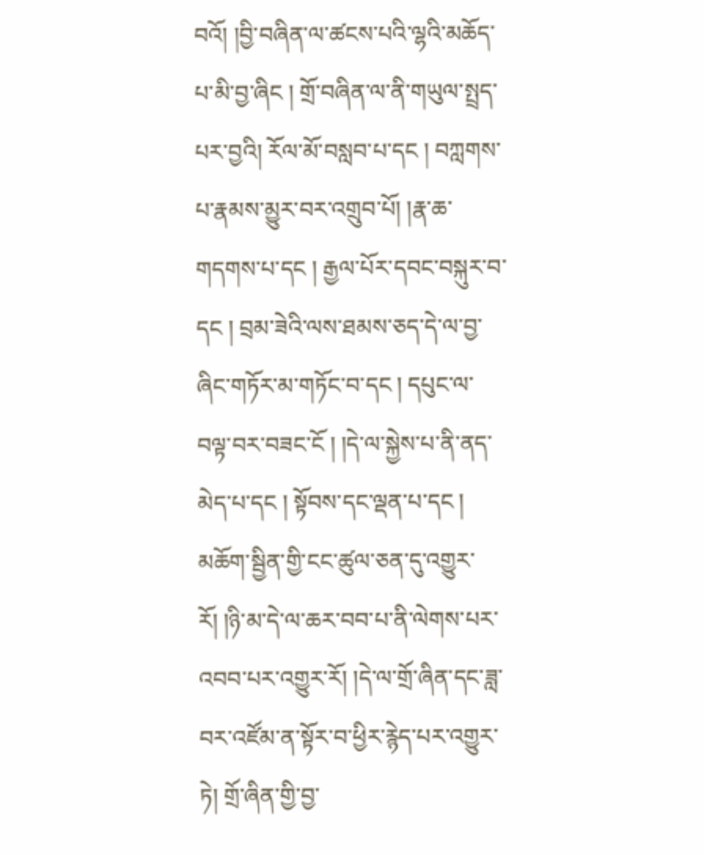བའོ། །བྱི་བཞིན་ལ་ཚངས་པའི་ལྷའི་མཆོད་པ་མི་བྱ་ཞིང ། གྲོ་བཞིན་ལ་ནི་གཡུལ་སྤྲད་པར་བྱའི། རོལ་མོ་བསླབ་པ་དང ། བཀླགས་པ་རྣམས་མྱུར་བར་འགྲུབ་པོ། །རྣ་ཆ་གདགས་པ་དང ། རྒྱལ་པོར་དབང་བསྐུར་བ་དང ། བྲམ་ཟེའི་ལས་ཐམས་ཅད་དེ་ལ་བྱ་ཞིང་གཏོར་མ་གཏོང་བ་དང ། དཔུང་ལ་བལྟ་བར་བཟང་ངོ ། །དེ་ལ་སྐྱེས་པ་ནི་ནད་མེད་པ་དང ། སྟོབས་དང་ལྡན་པ་དང ། མཆོག་སྦྱིན་གྱི་ངང་ཚུལ་ཅན་དུ་འགྱུར་རོ། །ཉི་མ་དེ་ལ་ཆར་བབ་པ་ནི་ལེགས་པར་འབབ་པར་འགྱུར་རོ། །དེ་ལ་གྲོ་ཞིན་དང་ཟླ་བར་འཛོམ་ན་སྟོར་བ་ཕྱིར་རྙེད་པར་འགྱུར་ཏེ། གྲོ་ཞིན་གྱི་བྱ་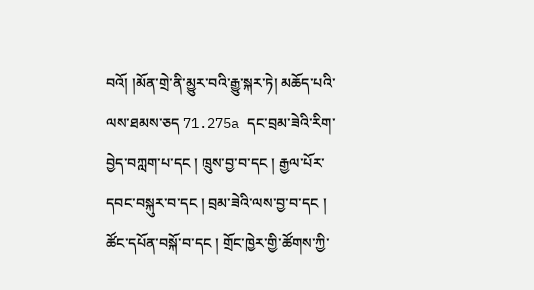བའོ། །མོན་གྲེ་ནི་མྱུར་བའི་རྒྱུ་སྐར་ཏེ། མཆོད་པའི་ལས་ཐམས་ཅད 71.275a དང་བྲམ་ཟེའི་རིག་བྱེད་བཀླག་པ་དང ། ཁྲུས་བྱ་བ་དང ། རྒྱལ་པོར་དབང་བསྐུར་བ་དང ། བྲམ་ཟེའི་ལས་བྱ་བ་དང ། ཚོང་དཔོན་བསྐོ་བ་དང ། གྲོང་ཁྱེར་གྱི་ཚོགས་ཀྱི་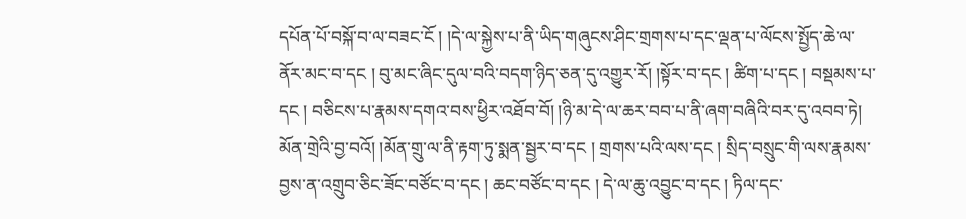དཔོན་པོ་བསྐོ་བ་ལ་བཟང་ངོ ། །དེ་ལ་སྐྱེས་པ་ནི་ཡིད་གཞུངས་ཤིང་གྲགས་པ་དང་ལྡན་པ་ལོངས་སྤྱོད་ཆེ་ལ་ནོར་མང་བ་དང ། བུ་མང་ཞིང་དུལ་བའི་བདག་ཉིད་ཅན་དུ་འགྱུར་རོ། །སྟོར་བ་དང ། ཚིག་པ་དང ། བསྡམས་པ་དང ། བཅིངས་པ་རྣམས་དགའ་བས་ཕྱིར་འཐོབ་བོ། །ཉི་མ་དེ་ལ་ཆར་བབ་པ་ནི་ཞག་བཞིའི་བར་དུ་འབབ་ཏེ། མོན་གྲེའི་བྱ་བའོ། །མོན་གྲུ་ལ་ནི་རྟག་ཏུ་སྨན་སྦྱར་བ་དང ། གྲགས་པའི་ལས་དང ། སྲིད་བསྲུང་གི་ལས་རྣམས་བྱས་ན་འགྲུབ་ཅིང་ཟོང་བཙོང་བ་དང ། ཆང་བཙོང་བ་དང ། དེ་ལ་ཆུ་འབྱུང་བ་དང ། ཏིལ་དང་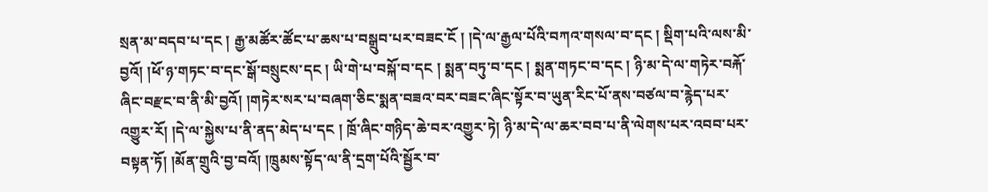སྲན་མ་བདབ་པ་དང ། རྒྱ་མཚོར་ཚོང་པ་ཆས་པ་བསྒྲུབ་པར་བཟང་ངོ ། །དེ་ལ་རྒྱལ་པོའི་བཀའ་གསལ་བ་དང ། སྡིག་པའི་ལས་མི་བྱའོ། །ཕོ་ཉ་གཏང་བ་དང་སྒོ་བསྲུངས་དང ། ཡི་གེ་པ་བསྐོ་བ་དང ། སྨན་བཏུ་བ་དང ། སྨན་གཏང་བ་དང ། ཉི་མ་དེ་ལ་གཏེར་བརྐོ་ཞིང་བརྫང་བ་ནི་མི་བྱའོ། །གཏེར་སར་པ་བཞག་ཅིང་སྨན་བཟའ་བར་བཟང་ཞིང་སྟོར་བ་ཡུན་རིང་པོ་ནས་བཙལ་བ་རྙེད་པར་འགྱུར་རོ། །དེ་ལ་སྐྱེས་པ་ནི་ནད་མེད་པ་དང ། ཁྲོ་ཞིང་གཉིད་ཆེ་བར་འགྱུར་ཏེ། ཉི་མ་དེ་ལ་ཆར་བབ་པ་ནི་ལེགས་པར་འབབ་པར་བསྟན་ཏོ། །མོན་གྲུའི་བྱ་བའོ། །ཁྲུམས་སྟོད་ལ་ནི་དྲག་པོའི་སྦྱོར་བ་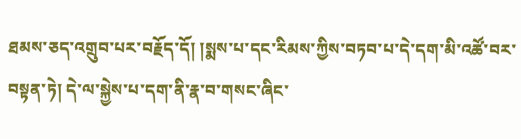ཐམས་ཅད་འགྲུབ་པར་བརྗོད་དོ། །སྨས་པ་དང་རིམས་ཀྱིས་བཏབ་པ་དེ་དག་མི་འཚོ་བར་བསྟན་ཏེ། དེ་ལ་སྐྱེས་པ་དག་ནི་རྣ་བ་གསང་ཞིང་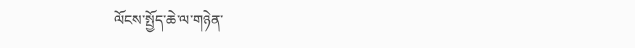ལོངས་སྤྱོད་ཆེ་ལ་གཉེན་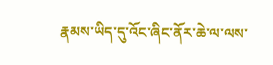རྣམས་ཡིད་དུ་འོང་ཞིང་ནོར་ཆེ་ལ་ལས་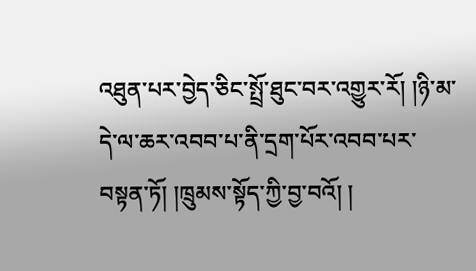འཐུན་པར་བྱེད་ཅིང་སྤྲོ་ཐུང་བར་འགྱུར་རོ། །ཉི་མ་དེ་ལ་ཆར་འབབ་པ་ནི་དྲག་པོར་འབབ་པར་བསྟན་ཏོ། །ཁྲུམས་སྟོད་ཀྱི་བྱ་བའོ། །